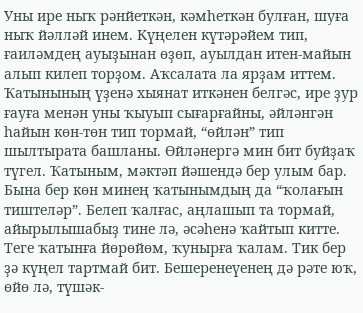Уны ире ныҡ рәнйеткән, кәмһеткән булған, шуға ныҡ йәлләй инем. Күңелен күтәрәйем тип, ғаиләмдең ауыҙынан өҙөп, ауылдан итен-майын алып килеп торҙом. Аҡсалата ла ярҙам иттем. Ҡатынының үҙенә хыянат иткәнен белгәс, ире ҙур ғауға менән уны ҡыуып сығарғайны, әйләнгән һайын көн-төн тип тормай, “өйлән” тип шылтырата башланы. Өйләнергә мин бит буйҙаҡ түгел. Ҡатыным, мәктәп йәшендә бер улым бар.
Бына бер көн минең ҡатынымдың да “ҡолағын тиштеләр”. Белеп ҡалғас, аңлашып та тормай, айырылышабыҙ тине лә, әсәһенә ҡайтып китте. Теге ҡатынға йөрөйөм, ҡунырға ҡалам. Тик бер ҙә күңел тартмай бит. Бешеренеүенең дә рәте юҡ, өйө лә, түшәк-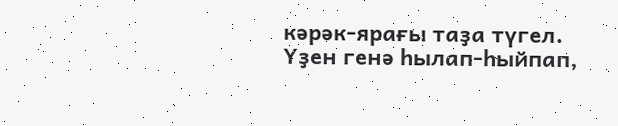кәрәк-ярағы таҙа түгел. Үҙен генә һылап-һыйпап,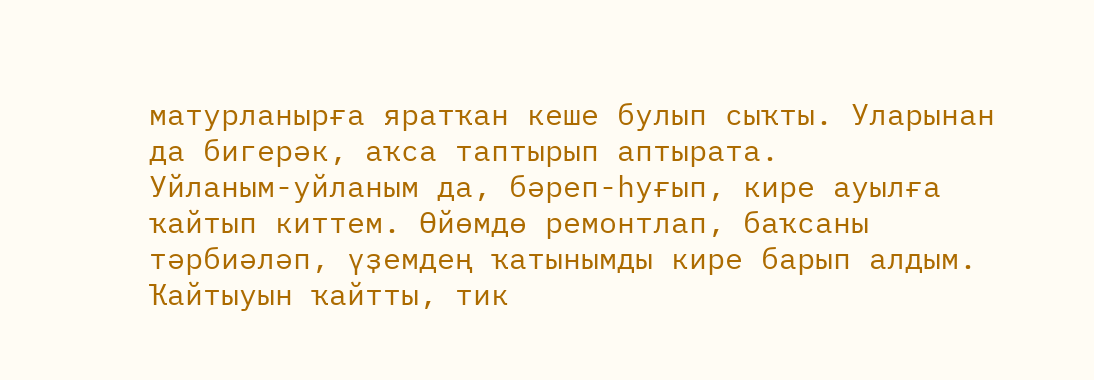матурланырға яратҡан кеше булып сыҡты. Уларынан да бигерәк, аҡса таптырып аптырата.
Уйланым-уйланым да, бәреп-һуғып, кире ауылға ҡайтып киттем. Өйөмдө ремонтлап, баҡсаны тәрбиәләп, үҙемдең ҡатынымды кире барып алдым. Ҡайтыуын ҡайтты, тик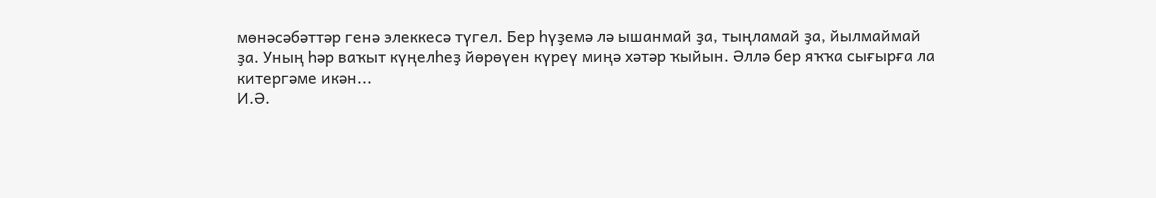мөнәсәбәттәр генә элеккесә түгел. Бер һүҙемә лә ышанмай ҙа, тыңламай ҙа, йылмаймай ҙа. Уның һәр ваҡыт күңелһеҙ йөрөүен күреү миңә хәтәр ҡыйын. Әллә бер яҡҡа сығырға ла китергәме икән...
И.Ә.